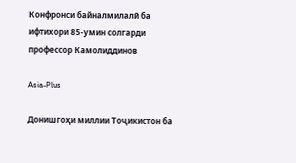Конфронси байналмилалӣ ба ифтихори 85-умин солгарди профессор Камолиддинов

Asia-Plus

Донишгоҳи миллии Тоҷикистон ба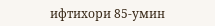ифтихори 85-умин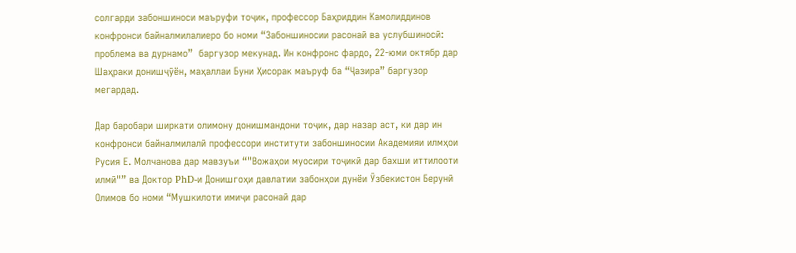солгарди забоншиноси маъруфи тоҷик, профессор Баҳриддин Камолиддинов конфронси байналмилалиеро бо номи “Забоншиносии расонаӣ ва услубшиносӣ: проблема ва дурнамо”  баргузор мекунад. Ин конфронс фардо, 22-юми октябр дар Шаҳраки донишҷӯён, маҳаллаи Буни Ҳисорак маъруф ба “Ҷазира” баргузор мегардад.

Дар баробари ширкати олимону донишмандони тоҷик, дар назар аст, ки дар ин конфронси байналмилалӣ профессори институти забоншиносии Академияи илмҳои Русия Е. Молчанова дар мавзуъи “"Вожаҳои муосири тоҷикӣ дар бахши иттилооти илмӣ"” ва Доктор PhD-и Донишгоҳи давлатии забонҳои дунёи Ӯзбекистон Берунӣ Олимов бо номи “Мушкилоти имиҷи расонаӣ дар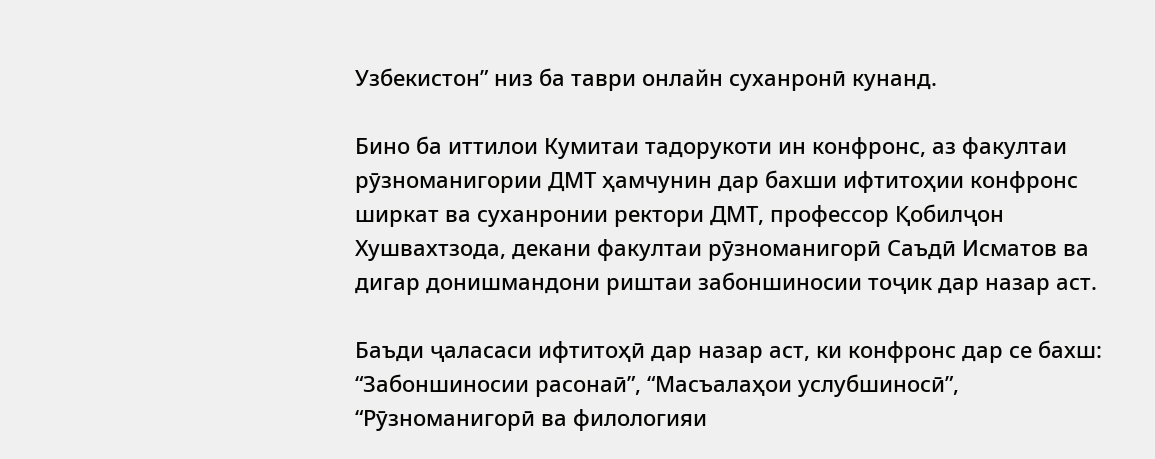Узбекистон” низ ба таври онлайн суханронӣ кунанд.

Бино ба иттилои Кумитаи тадорукоти ин конфронс, аз факултаи рӯзноманигории ДМТ ҳамчунин дар бахши ифтитоҳии конфронс ширкат ва суханронии ректори ДМТ, профессор Қобилҷон Хушвахтзода, декани факултаи рӯзноманигорӣ Саъдӣ Исматов ва дигар донишмандони риштаи забоншиносии тоҷик дар назар аст.

Баъди ҷаласаси ифтитоҳӣ дар назар аст, ки конфронс дар се бахш: “Забоншиносии расонаӣ”, “Масъалаҳои услубшиносӣ”, “Рӯзноманигорӣ ва филологияи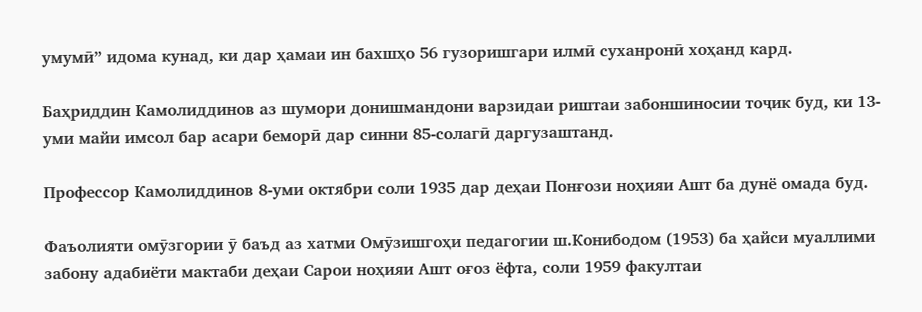умумӣ” идома кунад, ки дар ҳамаи ин бахшҳо 56 гузоришгари илмӣ суханронӣ хоҳанд кард.

Баҳриддин Камолиддинов аз шумори донишмандони варзидаи риштаи забоншиносии тоҷик буд, ки 13-уми майи имсол бар асари беморӣ дар синни 85-солагӣ даргузаштанд.

Профессор Камолиддинов 8-уми октябри соли 1935 дар деҳаи Понғози ноҳияи Ашт ба дунё омада буд.

Фаъолияти омӯзгории ӯ баъд аз хатми Омӯзишгоҳи педагогии ш.Конибодом (1953) ба ҳайси муаллими забону адабиёти мактаби деҳаи Сарои ноҳияи Ашт оғоз ёфта, соли 1959 факултаи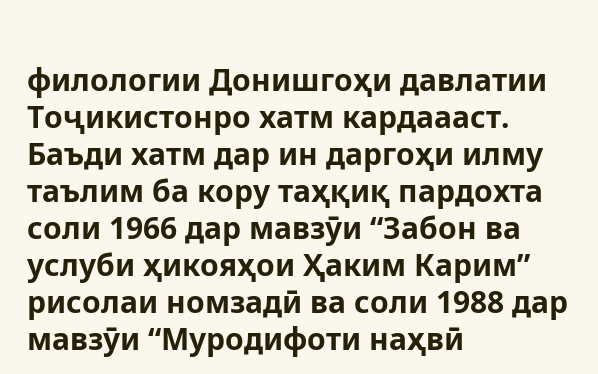филологии Донишгоҳи давлатии Тоҷикистонро хатм кардаааст. Баъди хатм дар ин даргоҳи илму таълим ба кору таҳқиқ пардохта соли 1966 дар мавзӯи “Забон ва услуби ҳикояҳои Ҳаким Карим” рисолаи номзадӣ ва соли 1988 дар мавзӯи “Муродифоти наҳвӣ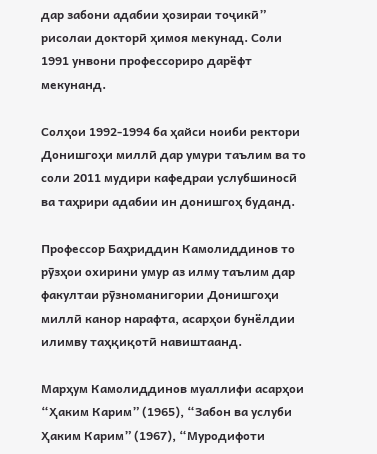дар забони адабии ҳозираи тоҷикӣ” рисолаи докторӣ ҳимоя мекунад. Соли 1991 унвони профессориро дарёфт мекунанд.

Солҳои 1992-1994 ба ҳайси ноиби ректори Донишгоҳи миллӣ дар умури таълим ва то соли 2011 мудири кафедраи услубшиносӣ ва таҳрири адабии ин донишгоҳ буданд.

Профессор Баҳриддин Камолиддинов то рӯзҳои охирини умур аз илму таълим дар факултаи рӯзноманигории Донишгоҳи миллӣ канор нарафта, асарҳои бунёлдии илимву таҳқиқотӣ навиштаанд.

Марҳум Камолиддинов муаллифи асарҳои “Ҳаким Карим” (1965), “Забон ва услуби Ҳаким Карим” (1967), “Муродифоти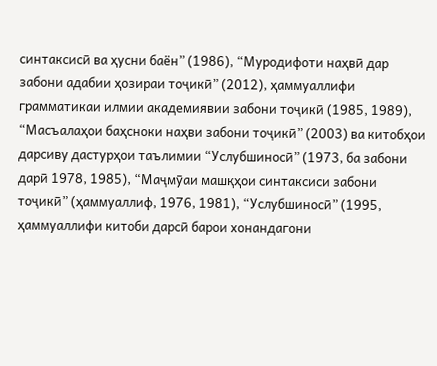синтаксисӣ ва ҳусни баён” (1986), “Муродифоти наҳвӣ дар забони адабии ҳозираи тоҷикӣ” (2012), ҳаммуаллифи грамматикаи илмии академиявии забони тоҷикӣ (1985, 1989), “Масъалаҳои баҳсноки наҳви забони тоҷикӣ” (2003) ва китобҳои дарсиву дастурҳои таълимии “Услубшиносӣ” (1973, ба забони дарӣ 1978, 1985), “Маҷмӯаи машқҳои синтаксиси забони тоҷикӣ” (ҳаммуаллиф, 1976, 1981), “Услубшиносӣ” (1995, ҳаммуаллифи китоби дарсӣ барои хонандагони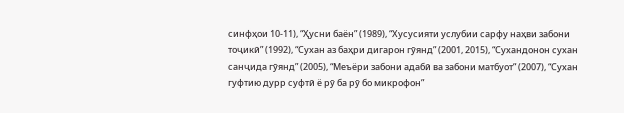синфҳои 10-11), “Ҳусни баён” (1989), “Хусусияти услубии сарфу наҳви забони тоҷикӣ” (1992), “Сухан аз баҳри дигарон гӯянд” (2001, 2015), “Сухандонон сухан санҷида гӯянд” (2005), “Меъёри забони адабӣ ва забони матбуот” (2007), “Сухан гуфтию дурр суфтӣ ё рӯ ба рӯ бо микрофон”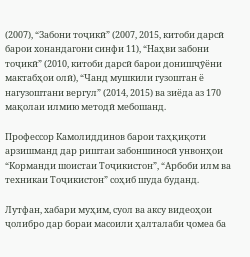(2007), “Забони тоҷикӣ” (2007, 2015, китоби дарсӣ барои хонандагони синфи 11), “Наҳви забони тоҷикӣ” (2010, китоби дарсӣ барои донишҷӯёни мактабҳои олӣ), “Чанд мушкили гузоштан ё нагузоштани вергул” (2014, 2015) ва зиёда аз 170 мақолаи илмию методӣ мебошанд.

Профессор Камолиддинов барои таҳқиқоти арзишманд дар риштаи забоншиносӣ унвонҳои “Корманди шоистаи Тоҷикистон”, “Арбоби илм ва техникаи Тоҷикистон” соҳиб шуда буданд.

Лутфан, хабари муҳим, суол ва аксу видеоҳои ҷолибро дар бораи масоили ҳалталаби ҷомеа ба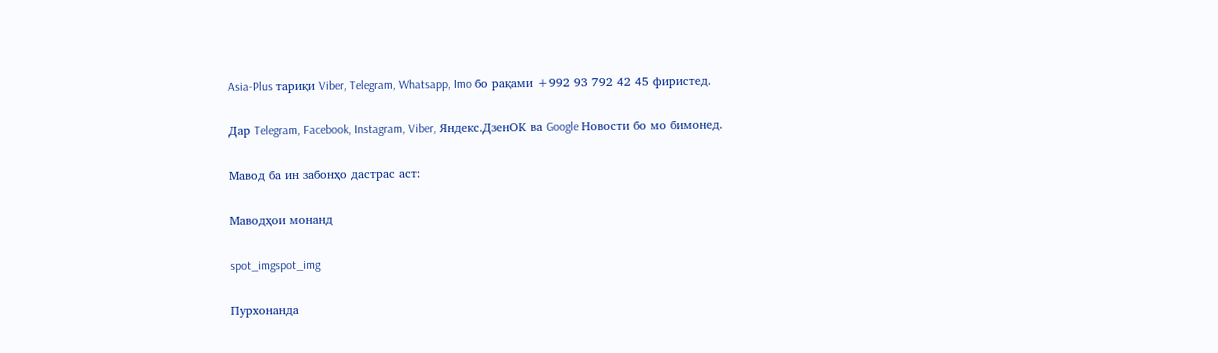Asia-Plus тариқи Viber, Telegram, Whatsapp, Imo бо рақами +992 93 792 42 45 фиристед.

Дар Telegram, Facebook, Instagram, Viber, Яндекс.ДзенOK ва Google Новости бо мо бимонед.

Мавод ба ин забонҳо дастрас аст:

Маводҳои монанд

spot_imgspot_img

Пурхонанда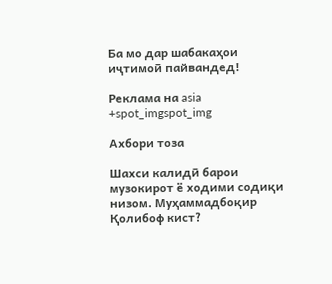Ба мо дар шабакаҳои иҷтимоӣ пайвандед!

Реклама на asia +spot_imgspot_img

Ахбори тоза

Шахси калидӣ барои музокирот ё ходими содиқи низом. Муҳаммадбоқир Қолибоф кист?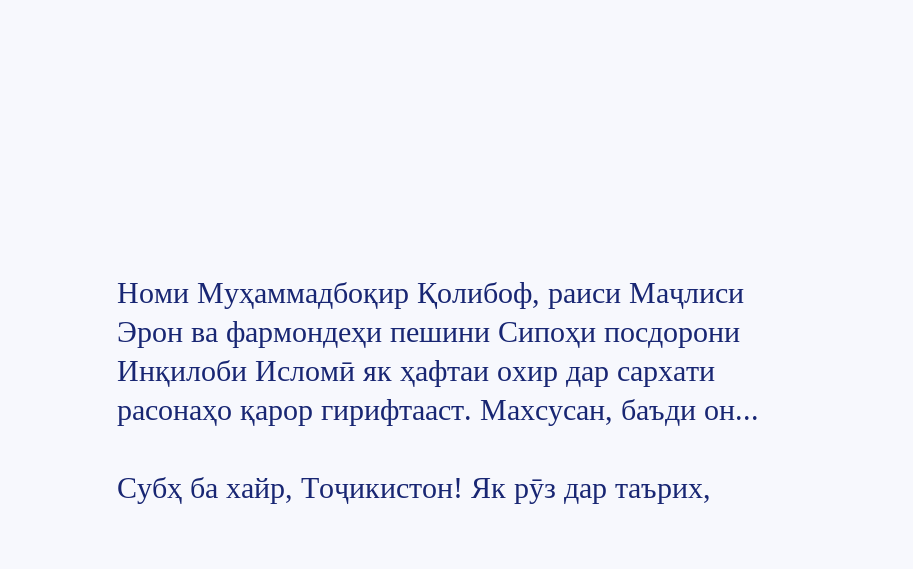Номи Муҳаммадбоқир Қолибоф, раиси Маҷлиси Эрон ва фармондеҳи пешини Сипоҳи посдорони Инқилоби Исломӣ як ҳафтаи охир дар сархати расонаҳо қарор гирифтааст. Махсусан, баъди он...

Субҳ ба хайр, Тоҷикистон! Як рӯз дар таърих,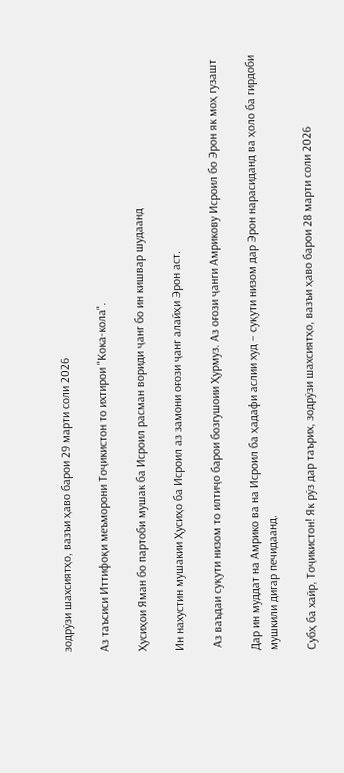зодрӯзи шахсиятҳо, вазъи ҳаво барои 29 марти соли 2026

Аз таъсиси Иттифоқи меъморони Тоҷикистон то ихтирои "Кока-кола".

Ҳусиҳои Яман бо партоби мушак ба Исроил расман вориди ҷанг бо ин кишвар шудаанд

Ин нахустин мушакии Ҳусиҳо ба Исроил аз замони оғози ҷанг алайҳи Эрон аст.

 Аз ваъдаи суқути низом то илтиҷо барои бозгушоии Ҳурмуз. Аз оғози ҷанги Амрикову Исроил бо Эрон як моҳ гузашт

Дар ин муддат на Амрико ва на Исроил ба ҳадафи аслии худ – суқути низом дар Эрон нарасиданд ва ҳоло ба гирдоби мушкили дигар печидаанд.

Субҳ ба хайр, Тоҷикистон! Як рӯз дар таърих, зодрӯзи шахсиятҳо, вазъи ҳаво барои 28 марти соли 2026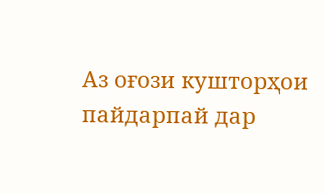Аз оғози кушторҳои пайдарпай дар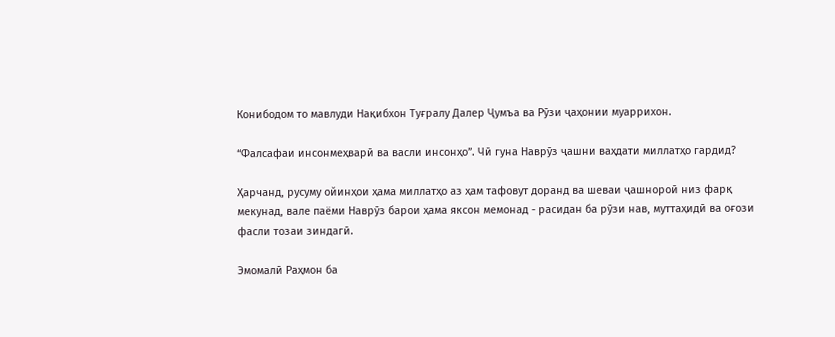Конибодом то мавлуди Нақибхон Туғралу Далер Ҷумъа ва Рӯзи ҷаҳонии муаррихон.

“Фалсафаи инсонмеҳварӣ ва васли инсонҳо”. Чӣ гуна Наврӯз ҷашни ваҳдати миллатҳо гардид?

Ҳарчанд, русуму ойинҳои ҳама миллатҳо аз ҳам тафовут доранд ва шеваи ҷашнороӣ низ фарқ мекунад, вале паёми Наврӯз барои ҳама яксон мемонад - расидан ба рӯзи нав, муттаҳидӣ ва оғози фасли тозаи зиндагӣ.

Эмомалӣ Раҳмон ба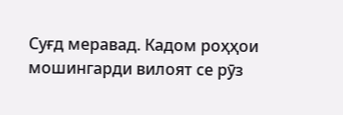Суғд меравад. Кадом роҳҳои мошингарди вилоят се рӯз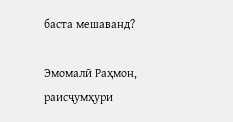баста мешаванд?

Эмомалӣ Раҳмон, раисҷумҳури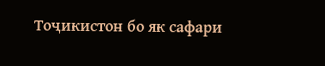Тоҷикистон бо як сафари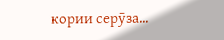кории серӯза...